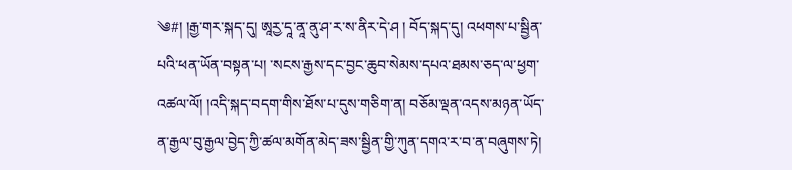༄#། །རྒྱ་གར་སྐད་དུ། ཨཱརྱ་དཱ་ནཱ་ནུ་ཤ་ར་ས་ནིར་དེ་ཤ ། བོད་སྐད་དུ། འཕགས་པ་སྦྱིན་པའི་ཕན་ཡོན་བསྟན་པ། ་སངས་རྒྱས་དང་བྱང་ཆུབ་སེམས་དཔའ་ཐམས་ཅད་ལ་ཕྱག་འཚལ་ལོ། །འདི་སྐད་བདག་གིས་ཐོས་པ་དུས་གཅིག་ན། བཅོམ་ལྡན་འདས་མཉན་ཡོད་ན་རྒྱལ་བུ་རྒྱལ་བྱེད་ཀྱི་ཚལ་མགོན་མེད་ཟས་སྦྱིན་གྱི་ཀུན་དགའ་ར་བ་ན་བཞུགས་ཏེ།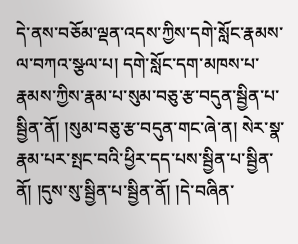དེ་ནས་བཅོམ་ལྡན་འདས་ཀྱིས་དགེ་སློང་རྣམས་ལ་བཀའ་སྩལ་པ། དགེ་སློང་དག་མཁས་པ་རྣམས་ཀྱིས་རྣམ་པ་སུམ་བཅུ་རྩ་བདུན་སྦྱིན་པ་སྦྱིན་ནོ། །སུམ་བཅུ་རྩ་བདུན་གང་ཞེ་ན། སེར་སྣ་རྣམ་པར་སྤང་བའི་ཕྱིར་དད་པས་སྦྱིན་པ་སྦྱིན་ནོ། །དུས་སུ་སྦྱིན་པ་སྦྱིན་ནོ། །དེ་བཞིན་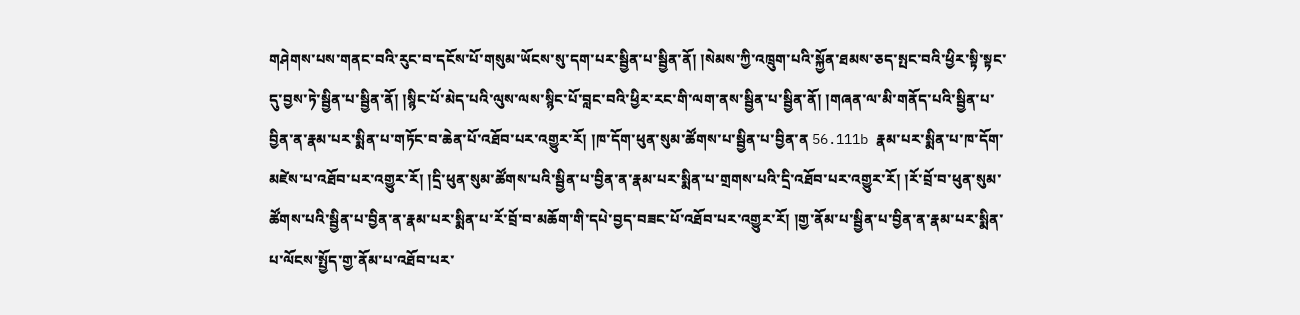གཤེགས་པས་གནང་བའི་རུང་བ་དངོས་པོ་གསུམ་ཡོངས་སུ་དག་པར་སྦྱིན་པ་སྦྱིན་ནོ། །སེམས་ཀྱི་འཁྲུག་པའི་སྐྱོན་ཐམས་ཅད་སྤང་བའི་ཕྱིར་སྟི་སྟང་དུ་བྱས་ཏེ་སྦྱིན་པ་སྦྱིན་ནོ། །སྙིང་པོ་མེད་པའི་ལུས་ལས་སྙིང་པོ་བླང་བའི་ཕྱིར་རང་གི་ལག་ནས་སྦྱིན་པ་སྦྱིན་ནོ། །གཞན་ལ་མི་གནོད་པའི་སྦྱིན་པ་བྱིན་ན་རྣམ་པར་སྨིན་པ་གཏོང་བ་ཆེན་པོ་འཐོབ་པར་འགྱུར་རོ། །ཁ་དོག་ཕུན་སུམ་ཚོགས་པ་སྦྱིན་པ་བྱིན་ན 56.111b རྣམ་པར་སྨིན་པ་ཁ་དོག་མཛེས་པ་འཐོབ་པར་འགྱུར་རོ། །དྲི་ཕུན་སུམ་ཚོགས་པའི་སྦྱིན་པ་བྱིན་ན་རྣམ་པར་སྨིན་པ་གྲགས་པའི་དྲི་འཐོབ་པར་འགྱུར་རོ། །རོ་བྲོ་བ་ཕུན་སུམ་ཚོགས་པའི་སྦྱིན་པ་བྱིན་ན་རྣམ་པར་སྨིན་པ་རོ་བྲོ་བ་མཆོག་གི་དཔེ་བྱད་བཟང་པོ་འཐོབ་པར་འགྱུར་རོ། །གྱ་ནོམ་པ་སྦྱིན་པ་བྱིན་ན་རྣམ་པར་སྨིན་པ་ལོངས་སྤྱོད་གྱ་ནོམ་པ་འཐོབ་པར་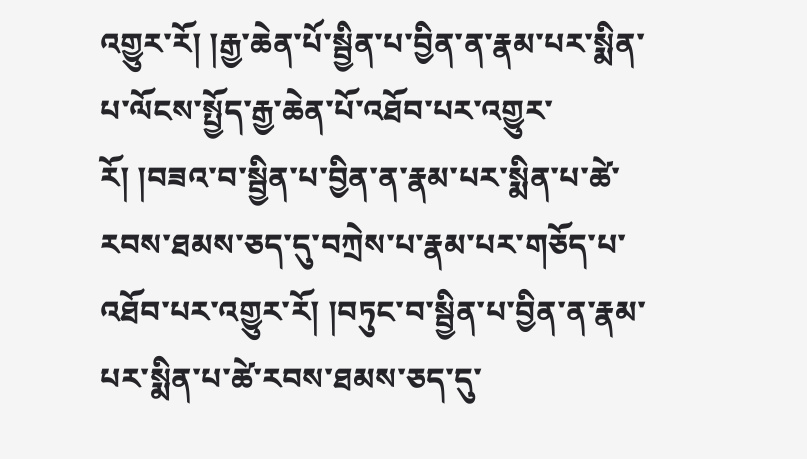འགྱུར་རོ། །རྒྱ་ཆེན་པོ་སྦྱིན་པ་བྱིན་ན་རྣམ་པར་སྨིན་པ་ལོངས་སྤྱོད་རྒྱ་ཆེན་པོ་འཐོབ་པར་འགྱུར་རོ། །བཟའ་བ་སྦྱིན་པ་བྱིན་ན་རྣམ་པར་སྨིན་པ་ཚེ་རབས་ཐམས་ཅད་དུ་བཀྲེས་པ་རྣམ་པར་གཅོད་པ་འཐོབ་པར་འགྱུར་རོ། །བཏུང་བ་སྦྱིན་པ་བྱིན་ན་རྣམ་པར་སྨིན་པ་ཚེ་རབས་ཐམས་ཅད་དུ་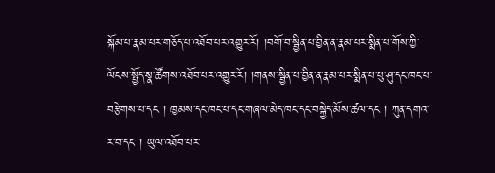སྐོམ་པ་རྣམ་པར་གཅོད་པ་འཐོབ་པར་འགྱུར་རོ། །བགོ་བ་སྦྱིན་པ་བྱིན་ན་རྣམ་པར་སྨིན་པ་གོས་ཀྱི་ལོངས་སྤྱོད་སྣ་ཚོགས་འཐོབ་པར་འགྱུར་རོ། །གནས་སྦྱིན་པ་བྱིན་ན་རྣམ་པར་སྨིན་པ་པུ་ཤུ་དང་ཁང་པ་བརྩེགས་པ་དང ། ཁྱམས་དང་ཁང་པ་དང་གཞལ་མེད་ཁང་དང་བསྐྱེད་མོས་ཚལ་དང ། ཀུན་དགའ་ར་བ་དང ། ཡུལ་འཐོབ་པར་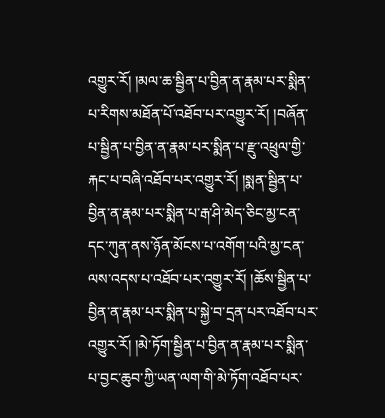འགྱུར་རོ། །མལ་ཆ་སྦྱིན་པ་བྱིན་ན་རྣམ་པར་སྨིན་པ་རིགས་མཐོན་པོ་འཐོབ་པར་འགྱུར་རོ། །བཞོན་པ་སྦྱིན་པ་བྱིན་ན་རྣམ་པར་སྨིན་པ་རྫུ་འཕྲུལ་གྱི་རྐང་པ་བཞི་འཐོབ་པར་འགྱུར་རོ། །སྨན་སྦྱིན་པ་བྱིན་ན་རྣམ་པར་སྨིན་པ་རྒ་ཤི་མེད་ཅིང་མྱ་ངན་དང་ཀུན་ནས་ཉོན་མོངས་པ་འགོག་པའི་མྱ་ངན་ལས་འདས་པ་འཐོབ་པར་འགྱུར་རོ། །ཆོས་སྦྱིན་པ་བྱིན་ན་རྣམ་པར་སྨིན་པ་སྐྱེ་བ་དྲན་པར་འཐོབ་པར་འགྱུར་རོ། །མེ་ཏོག་སྦྱིན་པ་བྱིན་ན་རྣམ་པར་སྨིན་པ་བྱང་ཆུབ་ཀྱི་ཡན་ལག་གི་མེ་ཏོག་འཐོབ་པར་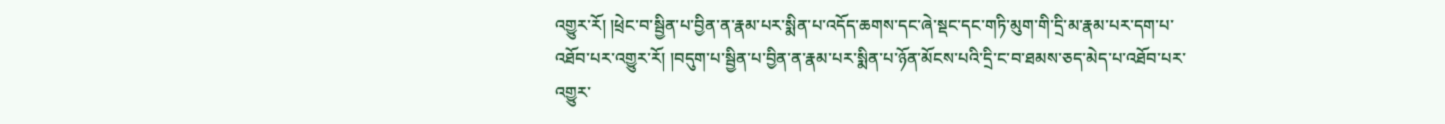འགྱུར་རོ། །ཕྲེང་བ་སྦྱིན་པ་བྱིན་ན་རྣམ་པར་སྨིན་པ་འདོད་ཆགས་དང་ཞེ་སྡང་དང་གཏི་མུག་གི་དྲི་མ་རྣམ་པར་དག་པ་འཐོབ་པར་འགྱུར་རོ། །བདུག་པ་སྦྱིན་པ་བྱིན་ན་རྣམ་པར་སྨིན་པ་ཉོན་མོངས་པའི་དྲི་ང་བ་ཐམས་ཅད་མེད་པ་འཐོབ་པར་འགྱུར་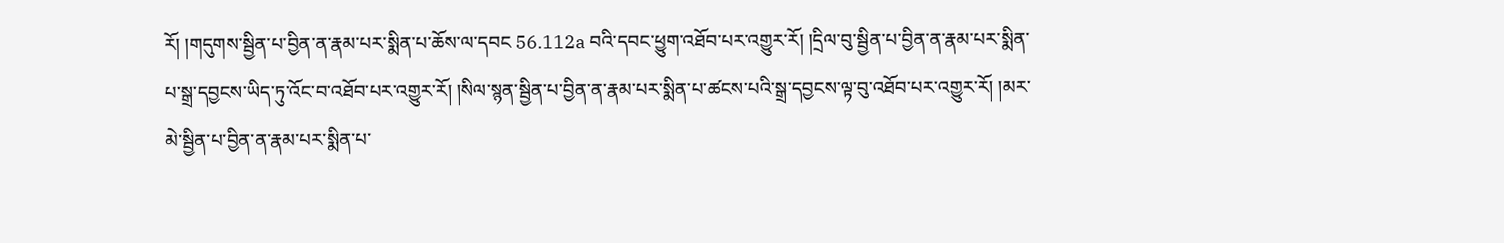རོ། །གདུགས་སྦྱིན་པ་བྱིན་ན་རྣམ་པར་སྨིན་པ་ཆོས་ལ་དབང 56.112a བའི་དབང་ཕྱུག་འཐོབ་པར་འགྱུར་རོ། །དྲིལ་བུ་སྦྱིན་པ་བྱིན་ན་རྣམ་པར་སྨིན་པ་སྒྲ་དབྱངས་ཡིད་ཏུ་འོང་བ་འཐོབ་པར་འགྱུར་རོ། །སིལ་སྙན་སྦྱིན་པ་བྱིན་ན་རྣམ་པར་སྨིན་པ་ཚངས་པའི་སྒྲ་དབྱངས་ལྟ་བུ་འཐོབ་པར་འགྱུར་རོ། །མར་མེ་སྦྱིན་པ་བྱིན་ན་རྣམ་པར་སྨིན་པ་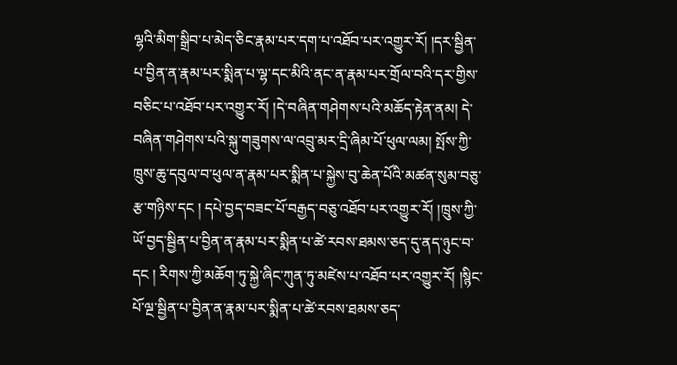ལྷའི་མིག་སྒྲིབ་པ་མེད་ཅིང་རྣམ་པར་དག་པ་འཐོབ་པར་འགྱུར་རོ། །དར་སྦྱིན་པ་བྱིན་ན་རྣམ་པར་སྨིན་པ་ལྷ་དང་མིའི་ནང་ན་རྣམ་པར་གྲོལ་བའི་དར་གྱིས་བཅིང་པ་འཐོབ་པར་འགྱུར་རོ། །དེ་བཞིན་གཤེགས་པའི་མཆོད་རྟེན་ནམ། དེ་བཞིན་གཤེགས་པའི་སྐུ་གཟུགས་ལ་འབྲུ་མར་དྲི་ཞིམ་པོ་ཕུལ་ལམ། སྤོས་ཀྱི་ཁྲུས་ཆུ་དབུལ་བ་ཕུལ་ན་རྣམ་པར་སྨིན་པ་སྐྱེས་བུ་ཆེན་པོའི་མཚན་སུམ་བཅུ་རྩ་གཉིས་དང ། དཔེ་བྱད་བཟང་པོ་བརྒྱད་བཅུ་འཐོབ་པར་འགྱུར་རོ། །ཁྲུས་ཀྱི་ཡོ་བྱད་སྦྱིན་པ་བྱིན་ན་རྣམ་པར་སྨིན་པ་ཚེ་རབས་ཐམས་ཅད་དུ་ནད་ཉུང་བ་དང ། རིགས་ཀྱི་མཆོག་ཏུ་སྐྱེ་ཞིང་ཀུན་ཏུ་མཛེས་པ་འཐོབ་པར་འགྱུར་རོ། །སྙིང་པོ་ལྔ་སྦྱིན་པ་བྱིན་ན་རྣམ་པར་སྨིན་པ་ཚེ་རབས་ཐམས་ཅད་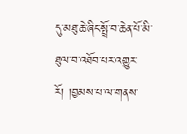དུ་མཐུ་ཆེ་ཞིང་སྤྲོ་བ་ཆེན་པོ་མི་ཐུལ་བ་འཐོབ་པར་འགྱུར་རོ། །བྱམས་པ་ལ་གནས་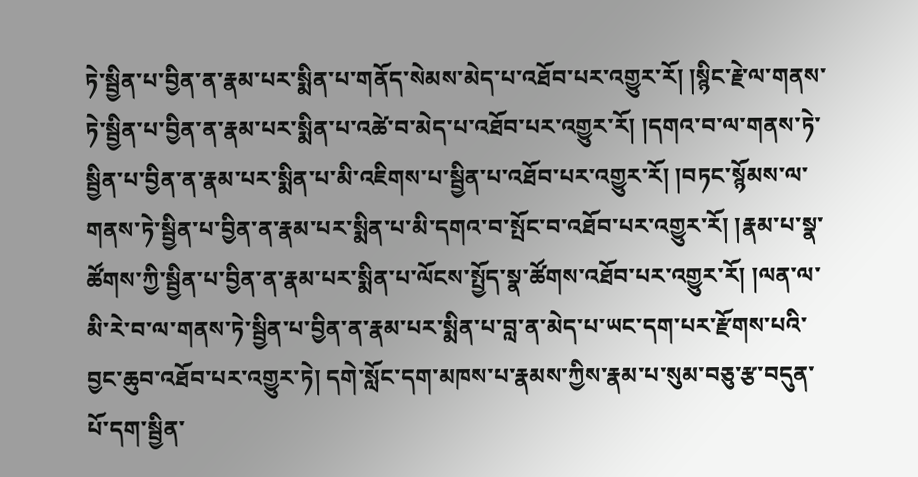ཏེ་སྦྱིན་པ་བྱིན་ན་རྣམ་པར་སྨིན་པ་གནོད་སེམས་མེད་པ་འཐོབ་པར་འགྱུར་རོ། །སྙིང་རྗེ་ལ་གནས་ཏེ་སྦྱིན་པ་བྱིན་ན་རྣམ་པར་སྨིན་པ་འཚེ་བ་མེད་པ་འཐོབ་པར་འགྱུར་རོ། །དགའ་བ་ལ་གནས་ཏེ་སྦྱིན་པ་བྱིན་ན་རྣམ་པར་སྨིན་པ་མི་འཇིགས་པ་སྦྱིན་པ་འཐོབ་པར་འགྱུར་རོ། །བཏང་སྙོམས་ལ་གནས་ཏེ་སྦྱིན་པ་བྱིན་ན་རྣམ་པར་སྨིན་པ་མི་དགའ་བ་སྤོང་བ་འཐོབ་པར་འགྱུར་རོ། །རྣམ་པ་སྣ་ཚོགས་ཀྱི་སྦྱིན་པ་བྱིན་ན་རྣམ་པར་སྨིན་པ་ལོངས་སྤྱོད་སྣ་ཚོགས་འཐོབ་པར་འགྱུར་རོ། །ལན་ལ་མི་རེ་བ་ལ་གནས་ཏེ་སྦྱིན་པ་བྱིན་ན་རྣམ་པར་སྨིན་པ་བླ་ན་མེད་པ་ཡང་དག་པར་རྫོགས་པའི་བྱང་ཆུབ་འཐོབ་པར་འགྱུར་ཏེ། དགེ་སློང་དག་མཁས་པ་རྣམས་ཀྱིས་རྣམ་པ་སུམ་བཅུ་རྩ་བདུན་པོ་དག་སྦྱིན་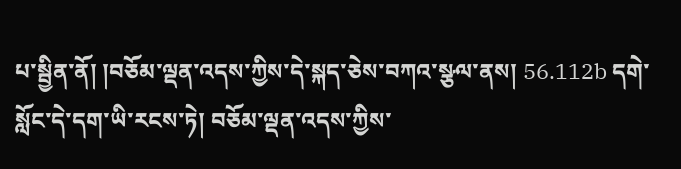པ་སྦྱིན་ནོ། །བཅོམ་ལྡན་འདས་ཀྱིས་དེ་སྐད་ཅེས་བཀའ་སྩལ་ནས། 56.112b དགེ་སློང་དེ་དག་ཡི་རངས་ཏེ། བཅོམ་ལྡན་འདས་ཀྱིས་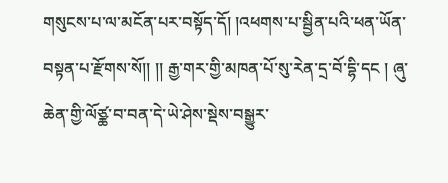གསུངས་པ་ལ་མངོན་པར་བསྟོད་དོ། །འཕགས་པ་སྦྱིན་པའི་ཕན་ཡོན་བསྟན་པ་རྫོགས་སོ།། །། རྒྱ་གར་གྱི་མཁན་པོ་སུ་རེན་དྲ་བོ་དྷི་དང ། ཞུ་ཆེན་གྱི་ལོཙྪ་བ་བན་དེ་ཡེ་ཤེས་སྡེས་བསྒྱུར་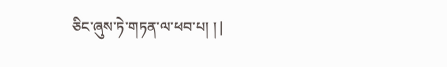ཅིང་ཞུས་ཏེ་གཏན་ལ་ཕབ་པ། ། |